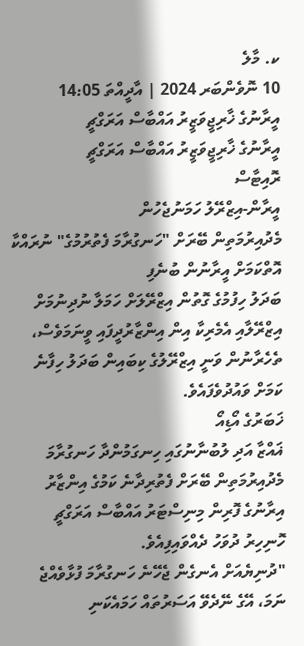ކ. މާލެ
10 ނޮވެންބަރ 2024 | އާދީއްތަ 14:05
އީރާނުގެ ޚާރިޖީވަޒީރު އައްބާސް އަރަގްޗީ
އީރާނުގެ ޚާރިޖީވަޒީރު އައްބާސް އަރަގްޗީ
ރޮއިޓާސް
އީރާން-އިޒްރޭލު ހަމަނުޖެހުން
މެދުއިރުމަތިން ބޭރަށް "ހަނގުރާމަ ފެތުރުމުގެ" ނުރައްކާ އޮތްކަމަށް އީރާނުން ބުނެފި
ބަދަލު ހިފުމުގެ ގޮތުން އިޒްރޭލަށް ހަމަލާ ނުދިނުމަށް އިޒްރޭލާއި އެމެރިކާ އިން އިންޒާރުދީފައި ވީނަމަވެސް، ތެހެރާނުން ވަނީ އިޒްރޭލުގެ ކިބައިން ބަދަލު ހިފާނެ ކަމަށް ވައުދުވެފައެވެ.
ޚަބަރުގެ އޯޑިއޯ
ޣައްޒާ އަދި ލުބުނާނުގައި ހިނގަމުންދާ ހަނގުރާމަ މެދުއިރުމަތިން ބޭރަށް ފެތުރިދާނެ ކަމުގެ އިންޒާރު އިރާނުގެ ފޮރިން މިނިސްޓަރު އައްބާސް އަރަގްޗީ ހޮނިހިރު ދުވަހު ދެއްވައިފިއެވެ.
"ދުނިޔެއަށް އެނގެން ޖެހޭނެ ހަނގުރާމަ ފުޅާވެއްޖެ ނަމަ، އޭގެ ނޭދެވޭ އަސަރުތައް ހަމައެކަނި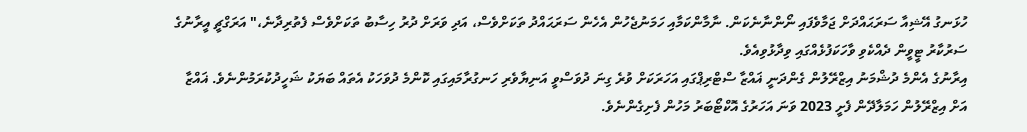ހުޅަނގު އޭޝިއާ ސަރަޙައްދަށް ޖަމާވެފައި ނޯންނާނެކަން. ނާމާންކަމާއި ހަމަނުޖެހުން އެހެން ސަރަޙައްދު ތަކަށްވެސް، އަދި ވަރަށް ދުރު ހިސާބު ތަކަށްވެސް ފެތުރިދާނެ،" އަރަގްޗީ އީރާނުގެ ސަރުކާރު ޓީވީން ދެއްކެވި ވާހަކަފުޅެއްގައި ވިދާޅުވިއެވެ.
އިރާނުގެ އެންމެ ދުޝްމަނު އިޒްރޭލުން ގެންދަނީ ޣައްޒާ ސްޓްރިޕްގައި އަހަރަކަށް ވުރެ ގިނަ ދުވަސްވީ އަނިޔާވެރި ހަނގުރާމައިގައި ކޮންމެ ދުވަހަކު އެތައް ބަޔަކު ޝަހީދުކުރަމުންނެވެ. ޣައްޒާ އަށް އިޒްރޭލުން ހަމަލާދޭން ފެށީ 2023 ވަނަ އަހަރުގެ އޮކްޓޯބަރު މަހުން ފެށިގެންނެވެ.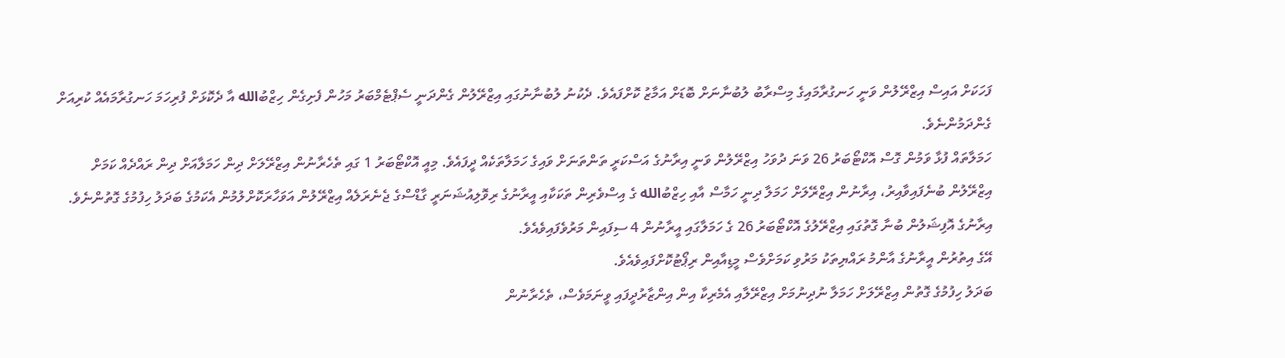ފަހަކަށް އައިސް އިޒްރޭލުން ވަނީ ހަނގުރާމައިގެ މިސްރާބު ލުބުނާނަށް ބޮޑަށް އަމާޒު ކޮށްފައެވެ. ދެކުނު ލުބުނާނުގައި އިޒްރޭލުން ގެންދަނީ ސެޕްޓެމްބަރު މަހުން ފެށިގެން ހިޒްބުالله އާ ދެކޮޅަށް ފުރިހަމަ ހަނގުރާމައެއް ކުރިއަށް ގެންދަމުންނެވެ.
ހަމަލާތައް ފުޅާ ވަމުން ގޮސް އޮކްޓޯބަރު 26 ވަނަ ދުވަހު އިޒްރޭލުން ވަނީ އިރާނުގެ އަސްކަރީ ތަންތަނަށް ވައިގެ ހަމަލާތަކެއް ދީފައެވެ. މިއީ އޮކްޓޯބަރު 1 ގައި ތެހެރާނުން އިޒްރޭލަށް ދިން ހަމަލާއަށް ދިން ރައްދެއް ކަމަށް އިޒްރޭލުން ބުނެފައިވާއިރު، އިރާނުން އިޒްރޭލަށް ހަމަލާ ދިނީ ހަމާސް އާއި ހިޒްބުالله ގެ އިސްވެރިން ތަކަކާއި އީރާނުގެ ރިވޮލިއުޝަނަރީ ގާޑްސްގެ ޖެނެރަލެއް އިޒްރޭލުން އަވަހާރަކޮށްލުމުން އެކަމުގެ ބަދަލު ހިފުމުގެ ގޮތުންނެވެ.
އިރާނުގެ އޮފިޝަލުން ބުނާ ގޮތުގައި އިޒްރޭލުގެ އޮކްޓޯބަރު 26 ގެ ހަމަލާގައި އީރާނުން 4 ސިފައިން މަރުވެފައިވެއެވެ.
އޭގެ އިތުރުން އީރާނުގެ އާންމު ރައްޔިތަކު މަރުވި ކަމަށްވެސް މީޑިއާއިން ރިޕޯޓުކޮށްފައިވެއެވެ.
ބަދަލު ހިފުމުގެ ގޮތުން އިޒްރޭލަށް ހަމަލާ ނުދިނުމަށް އިޒްރޭލާއި އެމެރިކާ އިން އިންޒާރުދީފައި ވީނަމަވެސް، ތެހެރާނުން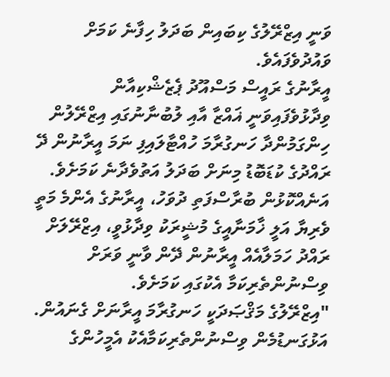ވަނީ އިޒްރޭލުގެ ކިބައިން ބަދަލު ހިފާނެ ކަމަށް ވައުދުވެފައެވެ.
އީރާނުގެ ރައީސް މަސްއޫދު ޕެޒެޝްކިއާން ވިދާޅުވެފައިވަނީ ޣައްޒާ އާއި ލުބުނާނުގައި އިޒްރޭލުން ހިންގަމުންދާ ހަނގުރާމަ ހުއްޓާލައިފި ނަމަ އީރާނުން ދޭ ރައްދުގެ ކުޑަބޮޑު މިނަށް ބަދަލު އަތުވެދާނެ ކަމަށެވެ.
އަނެއްކޮޅުން ބުރާސްފަތި ދުވަހު، އީރާނުގެ އެންމެ މަތީ ވެރިޔާ އަލީ ޚާމަނާއީގެ މުޝީރަކު ވިދާޅުވީ، އިޒްރޭލަށް ރައްދު ހަމަލާއެއް އީރާނުން ދޭން ވާނީ ވަރަށް ވިސްނުންތެރިކަމާ އެކުގައި ކަމަށެވެ.
"އިޒްރޭލުގެ މަޤްޞަދަކީ ހަނގުރާމަ އީރާނަށް ގެނައުން. އަޅުގަނޑުމެން ވިސްނުންތެރިކަމާއެކު އެމީހުންގެ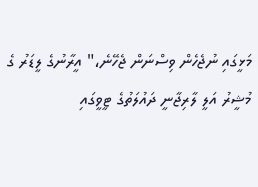މަޅީގައި ނުޖެހެން ވިސްނަން ޖެހޭނެ،" އީރާނުގެ ލީޑަރު ގެ މުޝީރު އަލީ ލާރިޖާނީ ދައުލަތުގެ ޓީވީގައި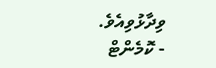ވިދާޅުވިއެވެ.
- ކޮމެންޓް